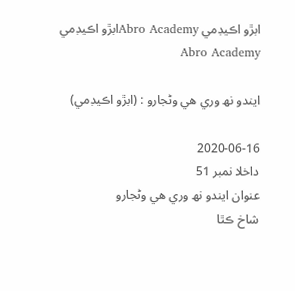ابڙو اڪيڊمي Abro Academyابڙو اڪيڊمي Abro Academy

ايندو نھ وري ھي وڻجارو : (ابڙو اڪيڊمي)

2020-06-16
داخلا نمبر 51
عنوان ايندو نھ وري ھي وڻجارو
شاخ ڪٿا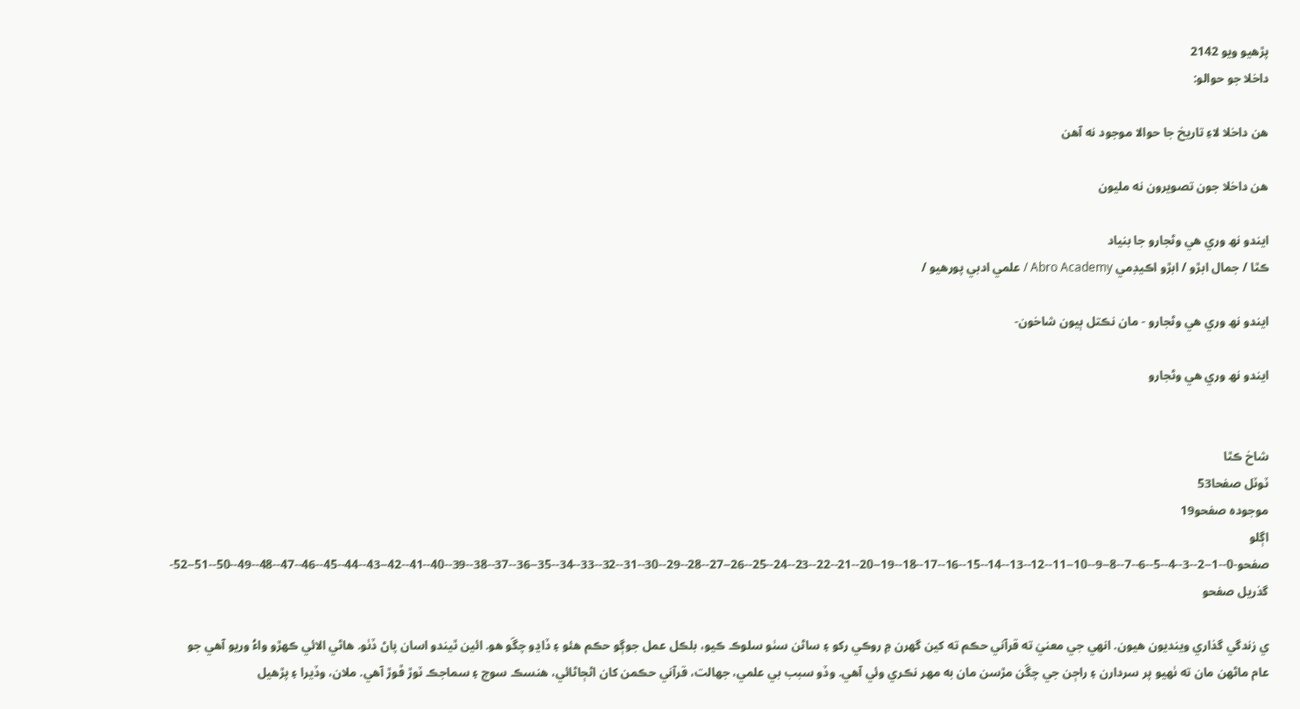پڙهيو ويو 2142
داخلا جو حوالو:

هن داخلا لاءِ تاريخ جا حوالا موجود نه آهن

هن داخلا جون تصويرون نه مليون

ايندو نھ وري ھي وڻجارو جا بنياد
ڪٿا / جمال ابڙو / ابڙو اڪيڊمي Abro Academy / علمي ادبي پورهيو /

ايندو نھ وري ھي وڻجارو - مان نڪتل ٻيون شاخون-

ايندو نھ وري ھي وڻجارو


شاخ ڪٿا
ٽوٽل صفحا53
موجودہ صفحو19
اڳلو صفحو-0--1--2--3--4--5--6--7--8--9--10--11--12--13--14--15--16--17--18--19--20--21--22--23--24--25--26--27--28--29--30--31--32--33--34--35--36--37--38--39--40--41--42--43--44--45--46--47--48--49--50--51--52-گذريل صفحو

ي زندگي گذاري وينديون هيون. انهي جي معنيٰ ته قرآني حڪم ته کين گهرن ۾ روڪي رکو ۽ ساڻن سٺو سلوڪ ڪيو، بلڪل عمل جوڳو حڪم هئو ۽ ڏاڍو چڱو هو. ائين ٿيندو اسان پاڻ ڏٺو. هاڻي الائي ڪهڙو واءُ وريو آهي جو عام ماڻهن مان ته ٺهيو پر سردارن ۽ راڄن جي چڱن مڙسن مان به مهر نڪري وئي آهي. وڏو سبب بي علمي، جهالت، قرآني حڪمن کان اڻڄاڻائي، هنسڪ سوچ ۽ سماجڪ ٽوڙ ڦوڙ آهي. ملان، وڏيرا ۽ پڙهيل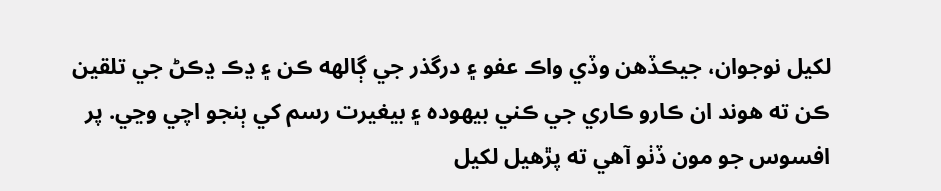لکيل نوجوان، جيڪڏهن وڏي واڪ عفو ۽ درگذر جي ڳالهه ڪن ۽ ڍڪ ڍڪڻ جي تلقين ڪن ته هوند ان ڪارو ڪاري جي ڪني بيهوده ۽ بيغيرت رسم کي ٻنجو اچي وڃي. پر افسوس جو مون ڏٺو آهي ته پڙهيل لکيل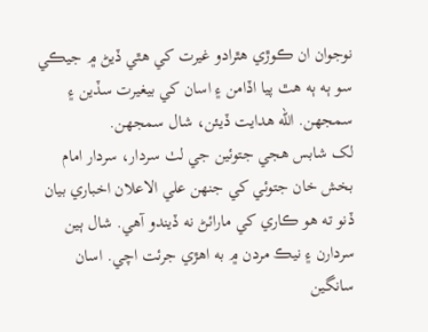نوجوان ان ڪوڙي هٿرادو غيرت کي هٿي ڏيڻ ۾ جيڪي سو ٻه ٻه هٿ پيا اڏامن ۽ اسان کي بيغيرت سڏين ۽ سمجهن. الله هدايت ڏيئن، شال سمجهن.
لک شابس هجي جتوئين جي لٺ سردار، سردار امام بخش خان جتوئي کي جنهن علي الاعلان اخباري بيان ڏنو ته هو ڪاري کي مارائڻ نه ڏيندو آهي. شال ٻين سردارن ۽ نيڪ مردن ۾ به اهڙي جرئت اچي. اسان سانگين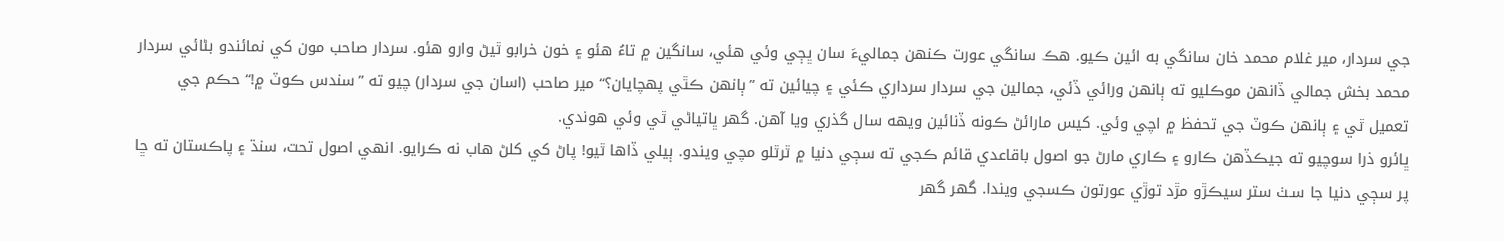جي سردار، مير غلام محمد خان سانگي به ائين ڪيو. هڪ سانگي عورت ڪنهن جماليءَ سان ڀڄي وئي هئي، سانگين ۾ تاءُ هئو ۽ خون خرابو ٿيڻ وارو هئو. سردار صاحب مون کي نمائندو بڻائي سردار محمد بخش جمالي ڏانهن موڪليو ته ٻانهن ورائي ڏئي، جمالين جي سردار سرداري ڪئي ۽ چيائين ته ”ٻانهن ڪٿي پهچايان؟“ مير صاحب (اسان جي سردار) چيو ته ”سندس ڪوٽ ۾!“ حڪم جي تعميل ٿي ۽ ٻانهن ڪوٽ جي تحفظ ۾ اچي وئي. کيس مارائڻ ڪونه ڏنائين ويهه سال گذري ويا آهن. گهر ڀاتياڻي ٿي وئي هوندي.
ڀائرو ذرا سوچيو ته جيڪڏهن ڪارو ۽ ڪاري مارڻ جو اصول باقاعدي قائم ڪجي ته سڄي دنيا ۾ ٿرٿلو مچي ويندو. ٻيلي ڏاها ٿيو! پاڻ کي کلڻ هاب نه ڪرايو. انهي اصول تحت، سنڌ ۽ پاڪستان ته ڇا پر سڄي دنيا جا سـٺ ستر سيڪڙو مڙد توڙي عورتون ڪسجي ويندا. گهر گهر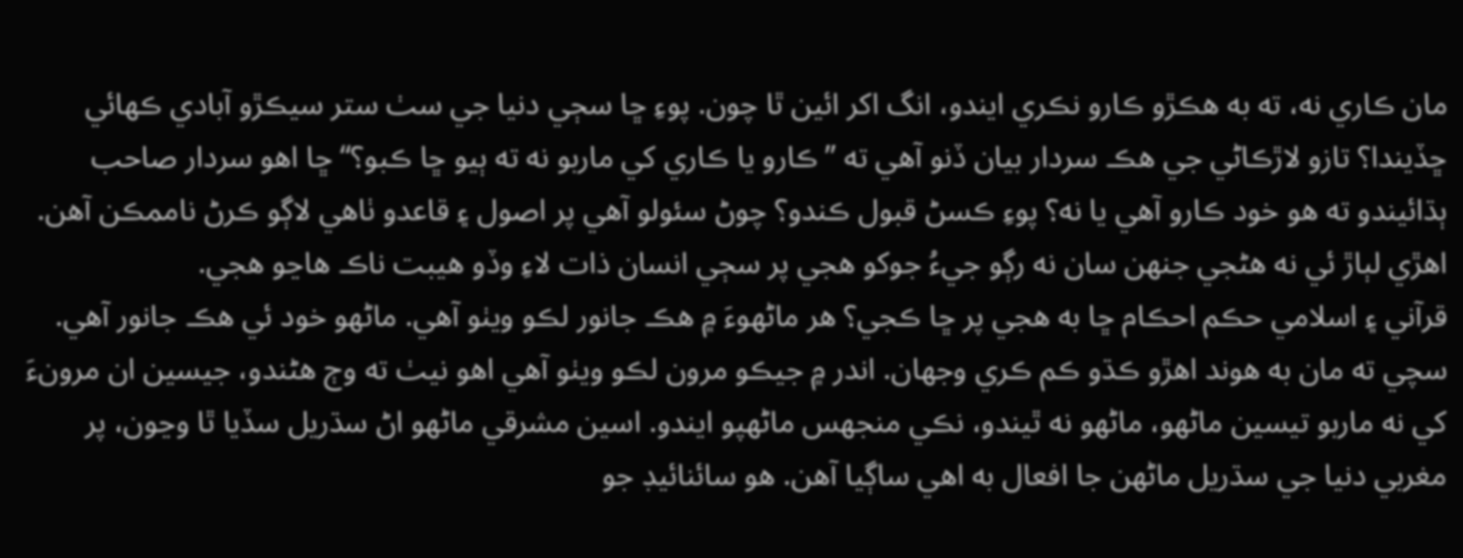مان ڪاري نه، ته به هڪڙو ڪارو نڪري ايندو، انگ اکر ائين ٿا چون. پوءِ ڇا سڄي دنيا جي سٺ ستر سيڪڙو آبادي ڪهائي ڇڏيندا؟ تازو لاڙڪاڻي جي هڪ سردار بيان ڏنو آهي ته ”ڪارو يا ڪاري کي ماربو نه ته ٻيو ڇا ڪبو؟“ ڇا اهو سردار صاحب ٻڌائيندو ته هو خود ڪارو آهي يا نه؟ پوءِ ڪسڻ قبول ڪندو؟ چوڻ سئولو آهي پر اصول ۽ قاعدو ٺاهي لاڳو ڪرڻ ناممڪن آهن. اهڙي لٻاڙ ئي نه هڻجي جنهن سان نه رڳو جيءُ جوکو هجي پر سڄي انسان ذات لاءِ وڏو هيبت ناڪ هاڃو هجي.
قرآني ۽ اسلامي حڪم احڪام ڇا به هجي پر ڇا ڪجي؟ هر ماڻهوءَ ۾ هڪ جانور لڪو ويٺو آهي. ماڻهو خود ئي هڪ جانور آهي. سچي ته مان به هوند اهڙو ڪڌو ڪم ڪري وجهان. اندر ۾ جيڪو مرون لڪو ويٺو آهي اهو نيٺ ته وڄ هڻندو، جيسين ان مرونءَ کي نه ماربو تيسين ماڻهو، ماڻهو نه ٿيندو، نڪي منجهس ماڻهپو ايندو. اسين مشرقي ماڻهو اڻ سڌريل سڏيا ٿا وڃون، پر مغربي دنيا جي سڌريل ماڻهن جا افعال به اهي ساڳيا آهن. هو سائنائيڊ جو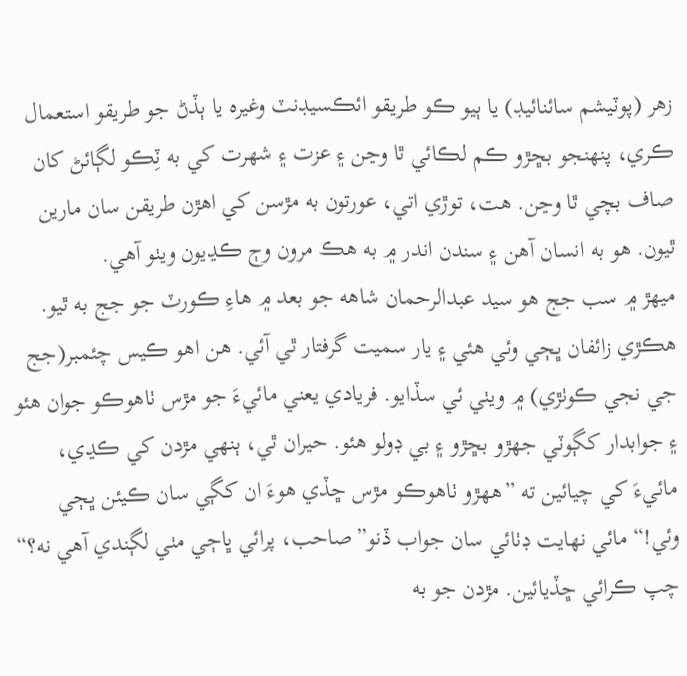زهر (پوٽيشم سائنائيڊ) يا ٻيو ڪو طريقو ائڪسيڊنٽ وغيره يا ٻڏڻ جو طريقو استعمال ڪري، پنهنجو بڇڙو ڪم لڪائي ٿا وڃن ۽ عزت ۽ شهرت کي به ٽِڪو لڳائڻ کان صاف بچي ٿا وڃن. هت، توڙي اتي، عورتون به مڙسن کي اهڙن طريقن سان مارين ٿيون. هو به انسان آهن ۽ سندن اندر ۾ به هڪ مرون وڄ ڪڍيون ويٺو آهي.
ميهڙ ۾ سب جج هو سيد عبدالرحمان شاهه جو بعد ۾ هاءِ ڪورٽ جو جج به ٿيو. هڪڙي زائفان ڀڄي وئي هئي ۽ يار سميت گرفتار ٿي آئي. هن اهو ڪيس چئمبر(جج جي نجي ڪوٺڙي) ۾ ويٺي ئي سڏايو. فريادي يعني مائيءَ جو مڙس ٺاهوڪو جوان هئو ۽ جوابدار کڳوٽي جهڙو بڇڙو ۽ بي ڊولو هئو. حيران ٿي، ٻنهي مڙدن کي ڪڍي، مائيءَ کي چيائين ته ”ههڙو ٺاهوڪو مڙس ڇڏي هوءَ ان کڳي سان ڪيئن ڀڄي وئي!“ مائي نهايت ڊٺائي سان جواب ڏنو”صاحب، پرائي ڀاڄي مٺي لڳندي آهي نه؟“ چپ ڪرائي ڇڏيائين. مڙدن جو به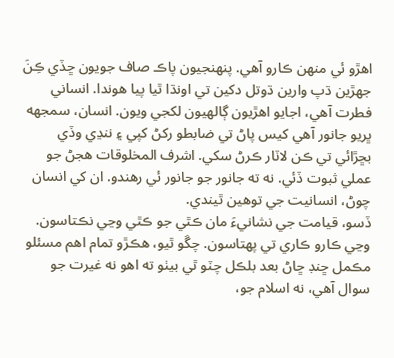اهڙو ئي منهن ڪارو آهي. پنهنجيون پاڪ صاف جويون ڇڏي ڪِنَ جهڙين ڌپ وارين ڌوتل دکين تي اونڌا ٿيا پيا هوندا. انساني فطرت آهي، اجايو اهڙيون ڳالهيون لکجي ويون. انسان، سمجهه ڀريو جانور آهي کيس پاڻ تي ضابطو رکڻ کپي ۽ ننڍي وڏي بڇڙائي تي ڪن لاٽار ڪرڻ سکي. اشرف المخلوقات هجڻ جو عملي ثبوت ڏئي. نه ته جانور جو جانور ئي رهندو. ان کي انسان چوڻ، انسانيت جي توهين ٿيندي.
ڏسو، قيامت جي نشانيءَ مان ڪٿي جو ڪٿي وڃي نڪتاسون. وڃي ڪارو ڪاري تي پهتاسون. چڱو ٿيو، هڪڙو تمام اهم مسئلو مڪمل ڇنڊ ڇاڻ بعد بلڪل چٽو ٿي بيٺو ته اهو نه غيرت جو سوال آهي، نه اسلام جو،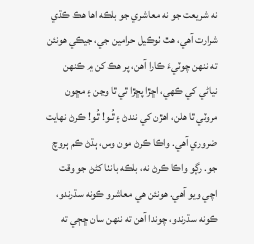نه شريعت جو نه معاشري جو بلڪه اها هڪ ڪڌي شرارت آهي، هٿ ٺوڪيل حرامين جي، جيڪي هونئن ته ننهن چوٽيءَ ڪارا آهن، پر هڪ کن ۾ ڪنهن نياڻي کي ڪهي، اڇڙا پڇڙا ٿي ٿا وڃن ۽ مڇون مروٽي ٿا هلن، اهڙن کي نندڻ ۽ ٿُـو! ٿُـو! ڪرڻ نهايت ضروري آهي. واڪا ڪرڻ مون وس، ٻڌڻ ڪم ٻروچ جو. رڳو واڪا ڪرڻ نه، بلڪه بانٺا کڻڻ جو وقت اچي ويو آهي. هونئن هي معاشرو ڪونه سڌرندو، ڪونه سڌرندو، چوندا آهن ته ننهن سان ڇڄي ته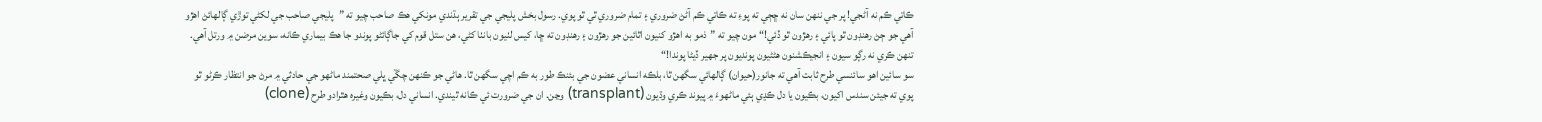ڪاتي ڪم نه آڻجي! پر جي ننهن سان نه ڇڄي ته پوءِ ته ڪاتي ڪم آڻڻ ضروري ۽ تمام ضروري ٿي ٿو پوي. رسول بخش پليجي جي تقرير ٻڌندي مونکي هڪ صاحب چيو ته ”پليجي صاحب جي لکڻي توڙي ڳالهائڻ اهڙو آهي جو ڄڻ رهنڊون ٿو پائي ۽ رهڙون ٿو ڏئي!“ مون چيو ته ”ذمو به اهڙو کنيون اٿائين جو رهڙون ۽ رهنڊون ته ڇا، کيس لٺيون بانٺا کڻي، هن ستل قوم کي جاڳائڻو پوندو جا هڪ بيماري ڪانه، سوين مرضن ۾ ورتل آهي. تنهن ڪري نه رڳو سيون ۽ انجيڪشنون هڻڻيون پونديون پر جهير ڏيڻا پوندا!“
سو سائين اهو سائنسي طرح ثابت آهي ته جانور(حيوان) ڳالهائي سگهن ٿا، بلڪه انساني عضون جي بئنڪ طور به ڪم اچي سگهن ٿا. هاڻي جو ڪنهن چڱي ڀلي صحتمند ماڻهو جي حادثي ۾ مرڻ جو انتظار ڪرڻو ٿو پوي ته جيئن سندس اکيون، بڪيون يا دل ڪڍي ٻئي ماڻهوءَ ۾ پيوند ڪري وڌيون (transplant) وڃن. ان جي ضرورت ئي ڪانه ٿيندي. انساني دل، بڪيون وغيره هٿرادو طرح (clone)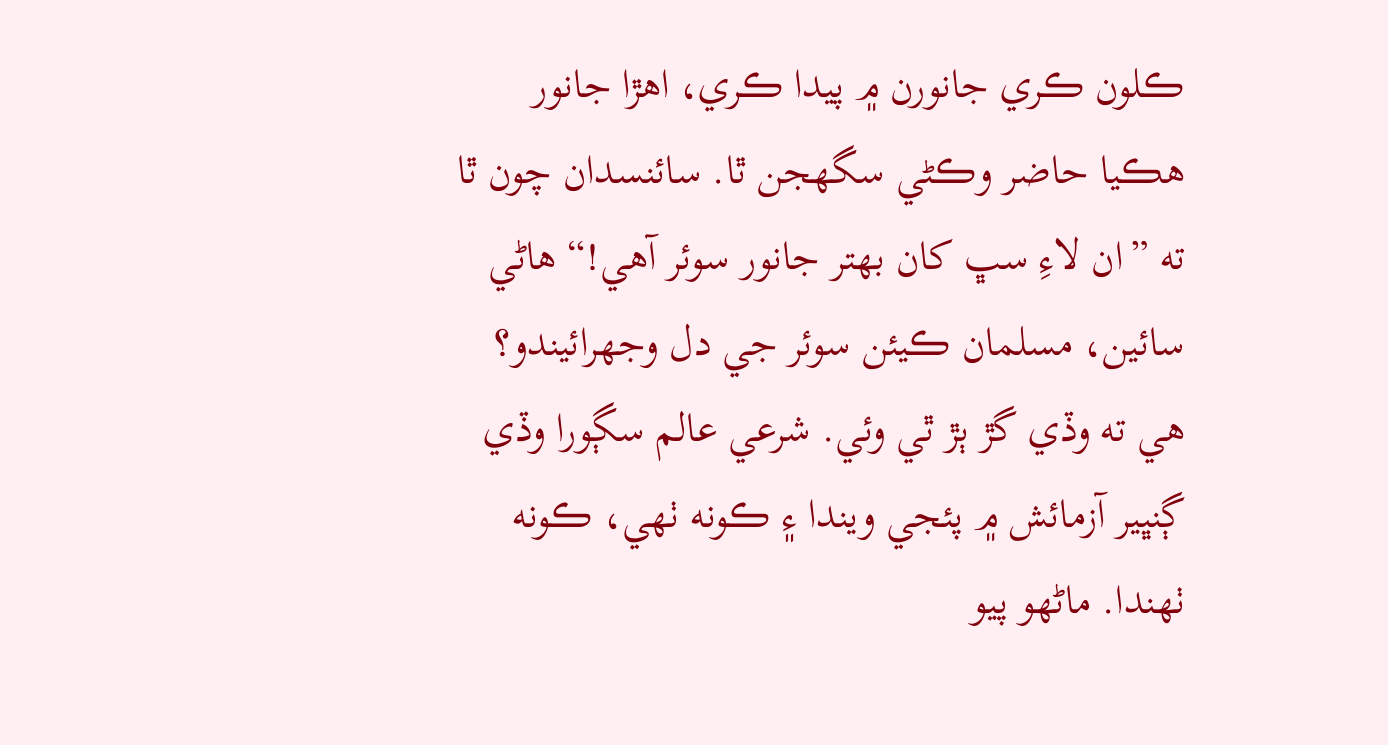ڪلون ڪري جانورن ۾ پيدا ڪري، اهڙا جانور هڪيا حاضر وڪڻي سگهجن ٿا. سائنسدان چون ٿا ته ”ان لاءِ سڀ کان بهتر جانور سوئر آهي!“ هاڻي سائين، مسلمان ڪيئن سوئر جي دل وجهرائيندو؟ هي ته وڏي گڙ ٻڙ ٿي وئي. شرعي عالم سڳورا وڏي ڳنڀير آزمائش ۾ پئجي ويندا ۽ ڪونه ٺهي، ڪونه ٺهندا. ماڻهو پيو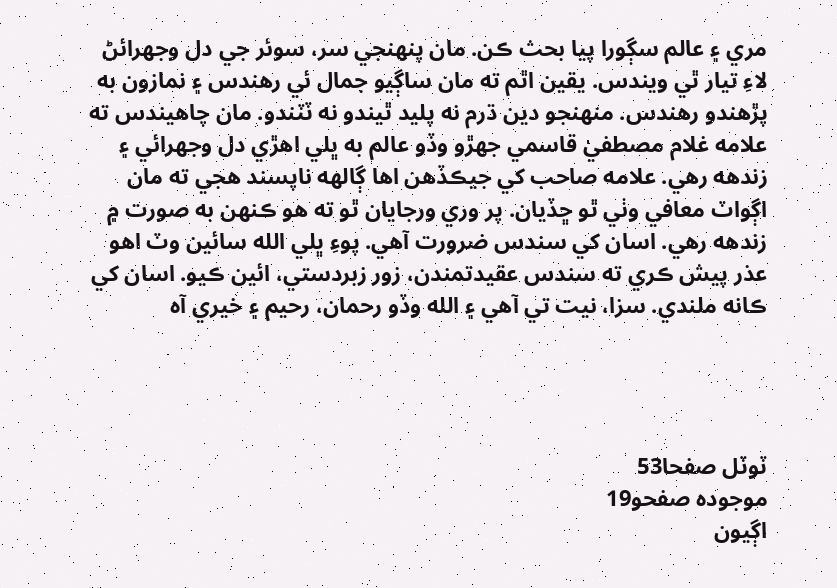مري ۽ عالم سڳورا پيا بحث ڪن. مان پنهنجي سر، سوئر جي دل وجهرائڻ لاءِ تيار ٿي ويندس. يقين اٿم ته مان ساڳيو جمال ئي رهندس ۽ نمازون به پڙهندو رهندس. منهنجو دين ڌرم نه پليد ٿيندو نه ٽٽندو. مان چاهيندس ته علامه غلام مصطفيٰ قاسمي جهڙو وڏو عالم به ڀلي اهڙي دل وجهرائي ۽ زندهه رهي. علامه صاحب کي جيڪڏهن اها ڳالهه ناپسند هجي ته مان اڳواٽ معافي وٺي ٿو ڇڏيان. پر وري ورجايان ٿو ته هو ڪنهن به صورت ۾ زندهه رهي. اسان کي سندس ضرورت آهي. پوءِ ڀلي الله سائين وٽ اهو عذر پيش ڪري ته سندس عقيدتمندن، زور زبردستي، ائين ڪيو. اسان کي ڪانه ملندي. سزا، نيت تي آهي ۽ الله وڏو رحمان، رحيم ۽ خيري آه




ٽوٽل صفحا53
موجودہ صفحو19
اڳيون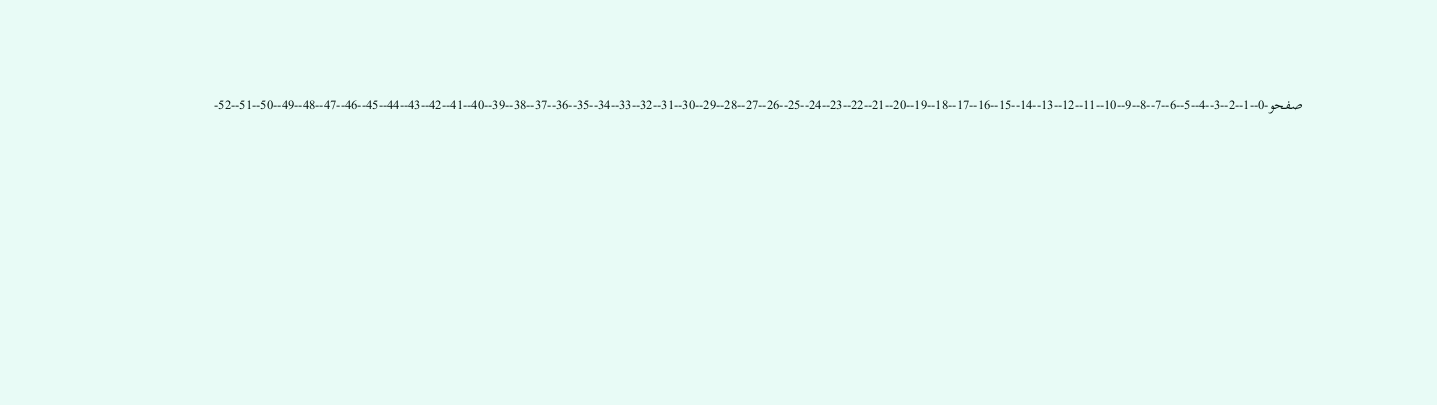صفحو-0--1--2--3--4--5--6--7--8--9--10--11--12--13--14--15--16--17--18--19--20--21--22--23--24--25--26--27--28--29--30--31--32--33--34--35--36--37--38--39--40--41--42--43--44--45--46--47--48--49--50--51--52-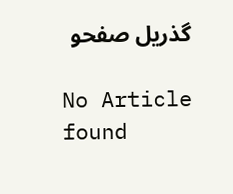گذريل صفحو

No Article found